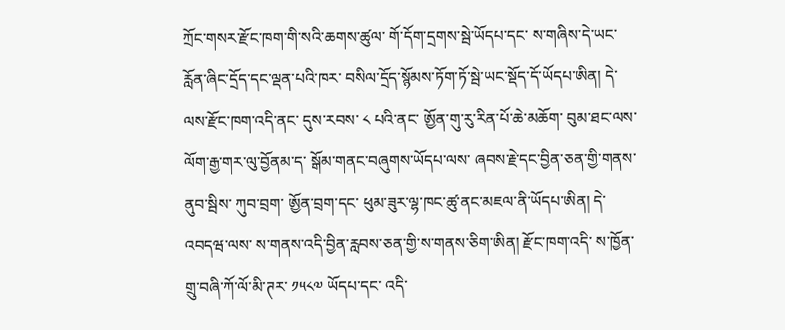ཀྲོང་གསར་རྫོང་ཁག་གི་སའི་ཆགས་ཚུལ་ གོ་དོག་དྲགས་སྦེ་ཡོདཔ་དང་ ས་གཞིས་དེ་ཡང་ རློན་ཞིང་དྲོད་དང་ལྡན་པའི་ཁར་ བསིལ་དྲོད་སྙོམས་ཏོག་ཏོ་སྦེ་ཡང་སྡོད་དོ་ཡོདཔ་ཨིན། དེ་ལས་རྫོང་ཁག་འདི་ནང་ དུས་རབས་ ༨ པའི་ནང་ ཨྱོན་གུ་རུ་རིན་པོ་ཆེ་མཆོག་ བུམ་ཐང་ལས་ལོག་རྒྱ་གར་ལུ་བྱོནམ་ད་ སྒོམ་གནང་བཞུགས་ཡོདཔ་ལས་ ཞབས་རྗེ་དང་བྱིན་ཅན་གྱི་གནས་ ནུབ་སྦིས་ ཀུབ་བྲག་ ཨྱོན་བྲག་དང་ ཕུམ་ཟུར་ལྷ་ཁང་ཚུ་ནང་མཇལ་ནི་ཡོདཔ་ཨིན། དེ་འབདཝ་ལས་ ས་གནས་འདི་བྱིན་རླབས་ཅན་གྱི་ས་གནས་ཅིག་ཨིན། རྫོང་ཁག་འདི་ ས་ཁྱོན་གྲུ་བཞི་ཀོ་ལོ་མི་ཊར་ ༡༥༨༧ ཡོདཔ་དང་ འདི་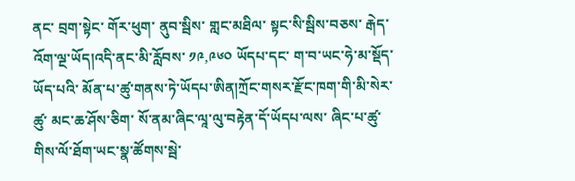ནང་ བྲག་སྟེང་ གོར་ཕུག་ ནུབ་སྦིས་ གླང་མཐིལ་ སྟང་སི་སྦིས་བཅས་ རྒེད་འོག་ལྔ་ཡོད།འདི་ནང་མི་རློབས་ ༡༩,༩༦༠ ཡོདཔ་དང་ ག་བ་ཡང་ཧེ་མ་སྡོད་ཡོད་པའི་ མོན་པ་ཚུ་གནས་ཏེ་ཡོདཔ་ཨིན།ཀྲོང་གསར་རྫོང་ཁག་གི་མི་སེར་ཚུ་ མང་ཆ་ཤོས་ཅིག་ སོ་ནམ་ཞིང་ལཱ་ལུ་བརྟེན་དོ་ཡོདཔ་ལས་ ཞིང་པ་ཚུ་གིས་ལོ་ཐོག་ཡང་སྣ་ཚོགས་སྦེ་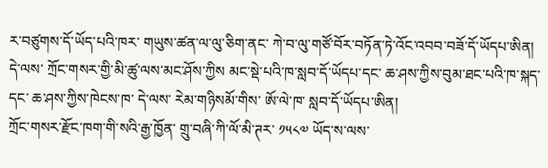ར་བཙུགས་དོ་ཡོད་པའི་ཁར་ གཡུས་ཚན་ལ་ལུ་ཅིག་ནང་ ཀེ་བ་ལུ་གཙོ་བོར་བཏོན་ཏེ་འོང་འབབ་བཟོ་དོ་ཡོདཔ་ཨིན། དེ་ལས་ ཀྲོང་གསར་གྱི་མི་ཚུ་ལས་མང་ཤོས་ཀྱིས མང་སྡེ་པའི་ཁ་སླབ་དོ་ཡོདཔ་དང་ ཆ་ཤས་ཀྱིས་བུམ་ཐང་པའི་ཁ་སྐད་དང་ ཆ་ཤས་ཀྱིས་ཁེངས་ཁ་ དེ་ལས་ རེམ་གཉིསམོ་གིས་ ཨོ་ལེ་ཁ་ སླབ་དོ་ཡོདཔ་ཨིན།
ཀྲོང་གསར་རྫོང་ཁག་གི་སའི་རྒྱ་ཁྱོན་ གྲུ་བཞི་ཀི་ལོ་མི་ཊར་ ༡༥༨༧ ཡོད་ས་ལས་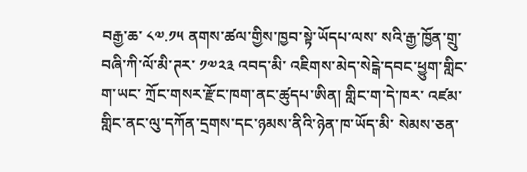བརྒྱ་ཆ་ ༨༧.༡༥ ནགས་ཚལ་གྱིས་ཁྱབ་སྟེ་ཡོདཔ་ལས་ སའི་རྒྱ་ཁྱོན་གྲུ་བཞི་ཀི་ལོ་མི་ཊར་ ༡༧༢༣ འབད་མི་ འཇིགས་མེད་སེངྒེ་དབང་ཕྱུག་གླིང་ག་ཡང་ ཀྲོང་གསར་རྫོང་ཁག་ནང་ཚུདཔ་ཨིན། གླིང་ག་དེ་ཁར་ འཛམ་གླིང་ནང་ལུ་དཀོན་དྲགས་དང་ཉམས་ནིའི་ཉེན་ཁ་ཡོད་མི་ སེམས་ཅན་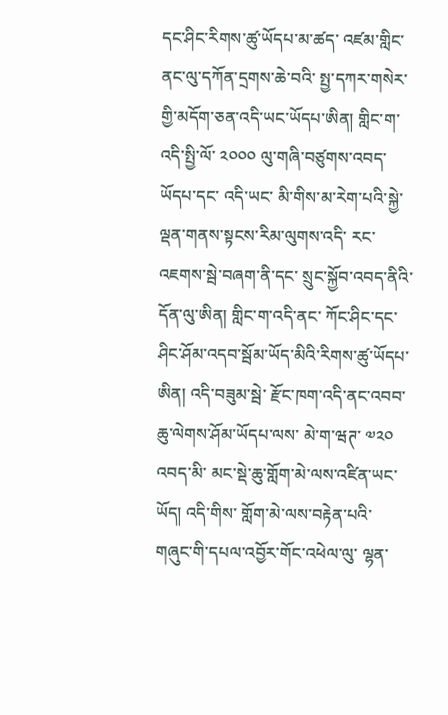དང་ཤིང་རིགས་ཚུ་ཡོདཔ་མ་ཚད་ འཛམ་གླིང་ནང་ལུ་དཀོན་དྲགས་ཆེ་བའི་ སྤྱ་དཀར་གསེར་གྱི་མདོག་ཅན་འདི་ཡང་ཡོདཔ་ཨིན། གླིང་ག་འདི་སྤྱི་ལོ་ ༢༠༠༠ ལུ་གཞི་བཙུགས་འབད་ཡོདཔ་དང་ འདི་ཡང་ མི་གིས་མ་རེག་པའི་སྐྱེ་ལྡན་གནས་སྟངས་རིམ་ལུགས་འདི་ རང་འཇགས་སྦེ་བཞག་ནི་དང་ སྲུང་སྐྱོབ་འབད་ནིའི་དོན་ལུ་ཨིན། གླིང་ག་འདི་ནང་ ཀོང་ཤིང་དང་ཤིང་ཤོམ་འདབ་སྦོམ་ཡོད་མིའི་རིགས་ཚུ་ཡོདཔ་ཨིན། འདི་བཟུམ་སྦེ་ རྫོང་ཁག་འདི་ནང་འབབ་ཆུ་ལེགས་ཤོམ་ཡོདཔ་ལས་ མེ་ག་ཝཊ་ ༧༢༠ འབད་མི་ མང་སྡེ་ཆུ་གློག་མེ་ལས་འཛིན་ཡང་ཡོད། འདི་གིས་ གློག་མེ་ལས་བརྟེན་པའི་ གཞུང་གི་དཔལ་འབྱོར་གོང་འཕེལ་ལུ་ ལྷན་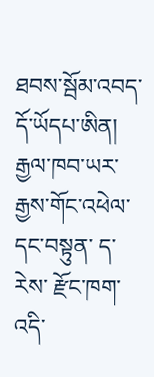ཐབས་སྦོམ་འབད་དོ་ཡོདཔ་ཨིན།
རྒྱལ་ཁབ་ཡར་རྒྱས་གོང་འཕེལ་དང་བསྟུན་ ད་རེས་ རྫོང་ཁག་འདི་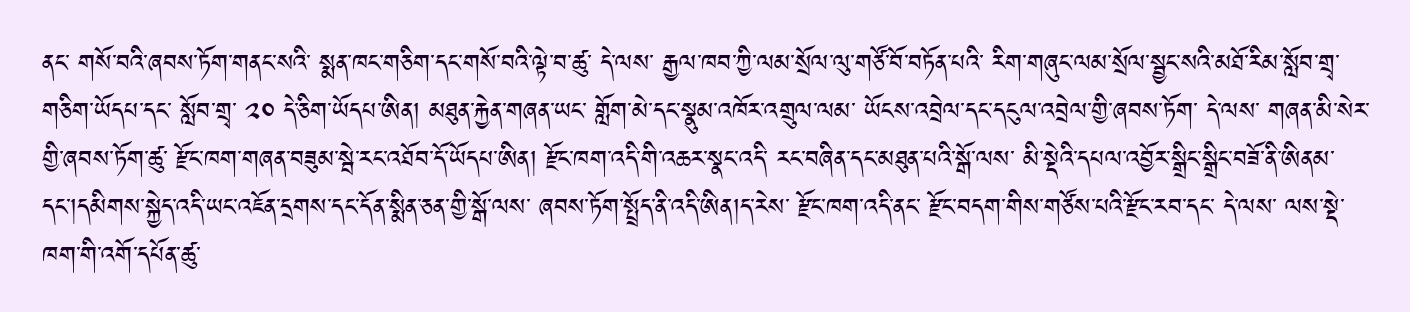ནང་ གསོ་བའི་ཞབས་ཏོག་གནང་སའི་ སྨན་ཁང་གཅིག་དང་གསོ་བའི་ལྟེ་བ་ཚུ་ དེ་ལས་ རྒྱལ་ཁབ་ཀྱི་ལམ་སྲོལ་ལུ་གཙོ་བོ་བཏོན་པའི་ རིག་གཞུང་ལམ་སྲོལ་སྦྱང་སའི་མཐོ་རིམ་སློབ་གྲྭ་གཅིག་ཡོདཔ་དང་ སློབ་གྲྭ་ ༢༠ དེ་ཅིག་ཡོདཔ་ཨིན། མཐུན་རྐྱེན་གཞན་ཡང་ གློག་མེ་དང་སྣུམ་འཁོར་འགྲུལ་ལམ་ ཡོངས་འབྲེལ་དང་དངུལ་འབྲེལ་གྱི་ཞབས་ཏོག་ དེ་ལས་ གཞན་མི་སེར་གྱི་ཞབས་ཏོག་ཚུ་ རྫོང་ཁག་གཞན་བཟུམ་སྦེ་རང་འཐོབ་དོ་ཡོདཔ་ཨིན། རྫོང་ཁག་འདི་གི་འཆར་སྣང་འདི་ རང་བཞིན་དང་མཐུན་པའི་སྒོ་ལས་ མི་སྡེའི་དཔལ་འབྱོར་སྒྲིང་སྒྲིང་བཟོ་ནི་ཨིནམ་དང་།དམིགས་སྐྱེད་འདི་ཡང་འཇོན་དྲགས་དང་དོན་སྨིན་ཅན་གྱི་སྒོ་ལས་ ཞབས་ཏོག་སྤྲོད་ནི་འདི་ཨིན།ད་རེས་ རྫོང་ཁག་འདི་ནང་ རྫོང་བདག་གིས་གཙོས་པའི་རྫོང་རབ་དང་ དེ་ལས་ ལས་སྡེ་ཁག་གི་འགོ་དཔོན་ཚུ་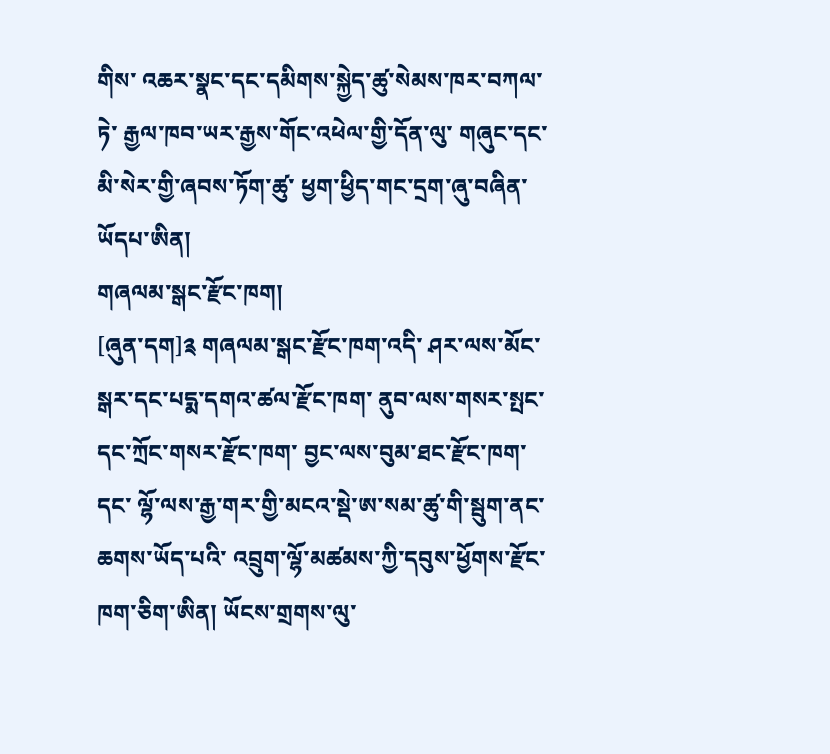གིས་ འཆར་སྣང་དང་དམིགས་སྐྱེད་ཚུ་སེམས་ཁར་བཀལ་ཏེ་ རྒྱལ་ཁབ་ཡར་རྒྱས་གོང་འཕེལ་གྱི་དོན་ལུ་ གཞུང་དང་མི་སེར་གྱི་ཞབས་ཏོག་ཚུ་ ཕྱག་ཕྱིད་གང་དྲག་ཞུ་བཞིན་ཡོདཔ་ཨིན།
གཞལམ་སྒང་རྫོང་ཁག།
[ཞུན་དག]༉ གཞལམ་སྒང་རྫོང་ཁག་འདི་ ཤར་ལས་མོང་སྒར་དང་པདྨ་དགའ་ཚལ་རྫོང་ཁག་ ནུབ་ལས་གསར་སྤང་དང་ཀྲོང་གསར་རྫོང་ཁག་ བྱང་ལས་བུམ་ཐང་རྫོང་ཁག་དང་ ལྷོ་ལས་རྒྱ་གར་གྱི་མངའ་སྡེ་ཨ་སམ་ཚུ་གི་སྦུག་ནང་ཆགས་ཡོད་པའི་ འབྲུག་ལྷོ་མཚམས་ཀྱི་དབུས་ཕྱོགས་རྫོང་ཁག་ཅིག་ཨིན། ཡོངས་གྲགས་ལུ་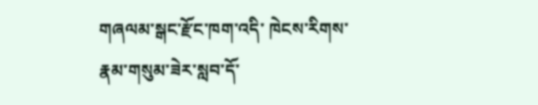གཞལམ་སྒང་རྫོང་ཁག་འདི་ ཁེངས་རིགས་རྣམ་གསུམ་ཟེར་སླབ་དོ་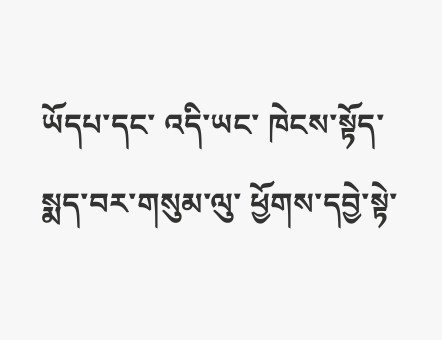ཡོདཔ་དང་ འདི་ཡང་ ཁེངས་སྟོད་སྨད་བར་གསུམ་ལུ་ ཕྱོགས་དབྱེ་སྟེ་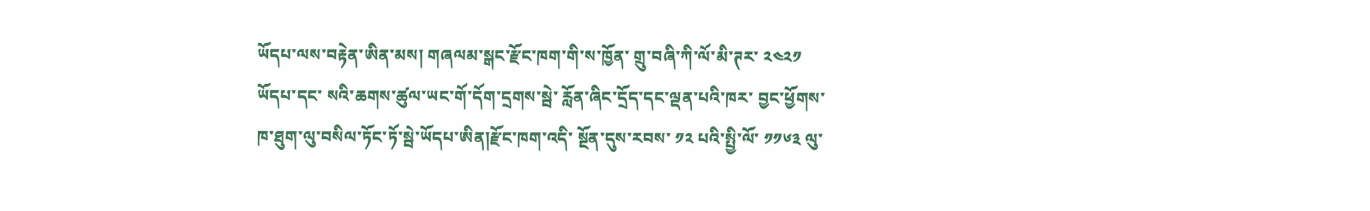ཡོདཔ་ལས་བརྟེན་ཨིན་མས། གཞལམ་སྒང་རྫོང་ཁག་གི་ས་ཁྱོན་ གྲུ་བཞི་ཀི་ལོ་མི་ཊར་ ༢༤༢༡ ཡོདཔ་དང་ སའི་ཆགས་ཚུལ་ཡང་གོ་དོག་དྲགས་སྦེ་ རློན་ཞིང་དྲོད་དང་ལྡན་པའི་ཁར་ བྱང་ཕྱོགས་ཁ་ཐུག་ལུ་བསིལ་ཏོང་ཏོ་སྦེ་ཡོདཔ་ཨིན།རྫོང་ཁག་འདི་ སྔོན་དུས་རབས་ ༡༢ པའི་སྤྱི་ལོ་ ༡༡༦༣ ལུ་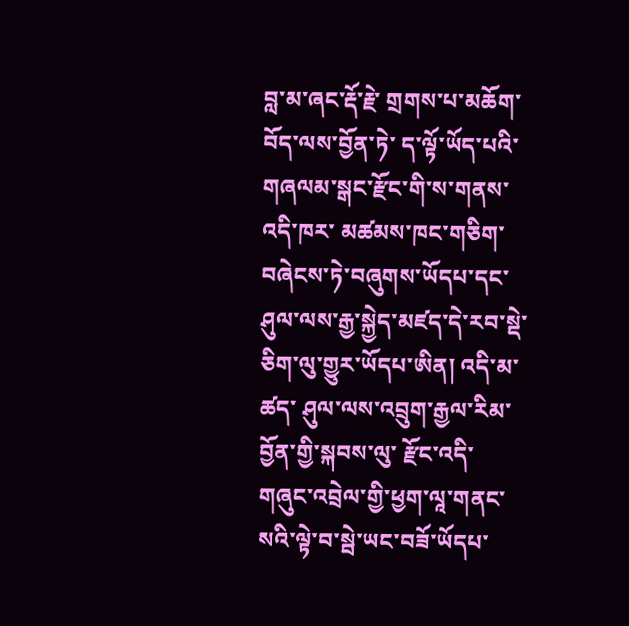བླ་མ་ཞང་རྡོ་རྗེ་ གྲགས་པ་མཆོག་བོད་ལས་བྱོན་ཏེ་ ད་ལྟོ་ཡོད་པའི་གཞལམ་སྒང་རྫོང་གི་ས་གནས་འདི་ཁར་ མཚམས་ཁང་གཅིག་བཞེངས་ཏེ་བཞུགས་ཡོདཔ་དང་ ཤུལ་ལས་རྒྱ་སྐྱེད་མཛད་དེ་རབ་སྡེ་ཅིག་ལུ་གྱུར་ཡོདཔ་ཨིན། འདི་མ་ཚད་ ཤུལ་ལས་འབྲུག་རྒྱལ་རིམ་བྱོན་གྱི་སྐབས་ལུ་ རྫོང་འདི་གཞུང་འབྲེལ་གྱི་ཕྱག་ལཱ་གནང་སའི་ལྟེ་བ་སྦེ་ཡང་བཟོ་ཡོདཔ་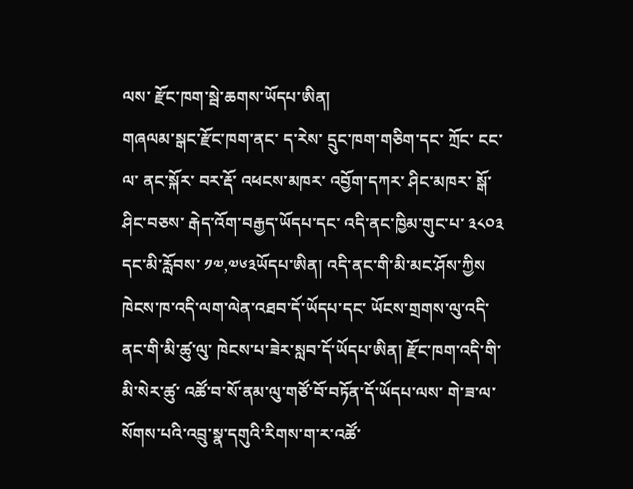ལས་ རྫོང་ཁག་སྦེ་ཆགས་ཡོདཔ་ཨིན།
གཞལམ་སྒང་རྫོང་ཁག་ནང་ ད་རེས་ དྲུང་ཁག་གཅིག་དང་ ཀྲོང་ ངང་ལ་ ནང་སྐོར་ བར་རྡོ་ འཕངས་མཁར་ འབྱོག་དཀར་ ཤིང་མཁར་ སྒོ་ཤིང་བཅས་ རྒེད་འོག་བརྒྱད་ཡོདཔ་དང་ འདི་ནང་ཁྱིམ་གུང་པ་ ༣༨༠༣ དང་མི་རློབས་ ༡༧,༧༦༣ཡོདཔ་ཨིན། འདི་ནང་གི་མི་མང་ཤོས་ཀྱིས ཁེངས་ཁ་འདི་ལག་ལེན་འཐབ་དོ་ཡོདཔ་དང་ ཡོངས་གྲགས་ལུ་འདི་ནང་གི་མི་ཚུ་ལུ་ ཁེངས་པ་ཟེར་སླབ་དོ་ཡོདཔ་ཨིན། རྫོང་ཁག་འདི་གི་མི་སེར་ཚུ་ འཚོ་བ་སོ་ནམ་ལུ་གཙོ་བོ་བཏོན་དོ་ཡོདཔ་ལས་ གེ་ཟ་ལ་སོགས་པའི་འབྲུ་སྣ་དགུའི་རིགས་ག་ར་འཚོ་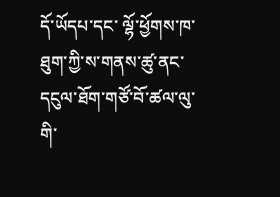དོ་ཡོདཔ་དང་ ལྷོ་ཕྱོགས་ཁ་ཐུག་ཀྱི་ས་གནས་ཚུ་ནང་ དངུལ་ཐོག་གཙོ་བོ་ཚལ་ལུ་གི་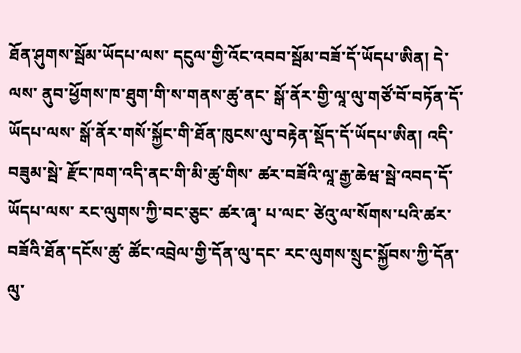ཐོན་ཤུགས་སྦོམ་ཡོདཔ་ལས་ དངུལ་གྱི་འོང་འབབ་སྦོམ་བཟོ་དོ་ཡོདཔ་ཨིན། དེ་ལས་ ནུབ་ཕྱོགས་ཁ་ཐུག་གི་ས་གནས་ཚུ་ནང་ སྒོ་ནོར་གྱི་ལཱ་ལུ་གཙོ་བོ་བཏོན་དོ་ཡོདཔ་ལས་ སྒོ་ནོར་གསོ་སྐྱོང་གི་ཐོན་ཁུངས་ལུ་བརྟེན་སྡོད་དོ་ཡོདཔ་ཨིན། འདི་བཟུམ་སྦེ་ རྫོང་ཁག་འདི་ནང་གི་མི་ཚུ་གིས་ ཚར་བཟོའི་ལཱ་རྒྱ་ཆེཝ་སྦེ་འབད་དོ་ཡོདཔ་ལས་ རང་ལུགས་ཀྱི་བང་ཅུང་ ཚར་ཞྭ་ པ་ལང་ ཙེའུ་ལ་སོགས་པའི་ཚར་བཟོའི་ཐོན་དངོས་ཚུ་ ཚོང་འབྲེལ་གྱི་དོན་ལུ་དང་ རང་ལུགས་སྲུང་སྐྱོབས་ཀྱི་དོན་ལུ་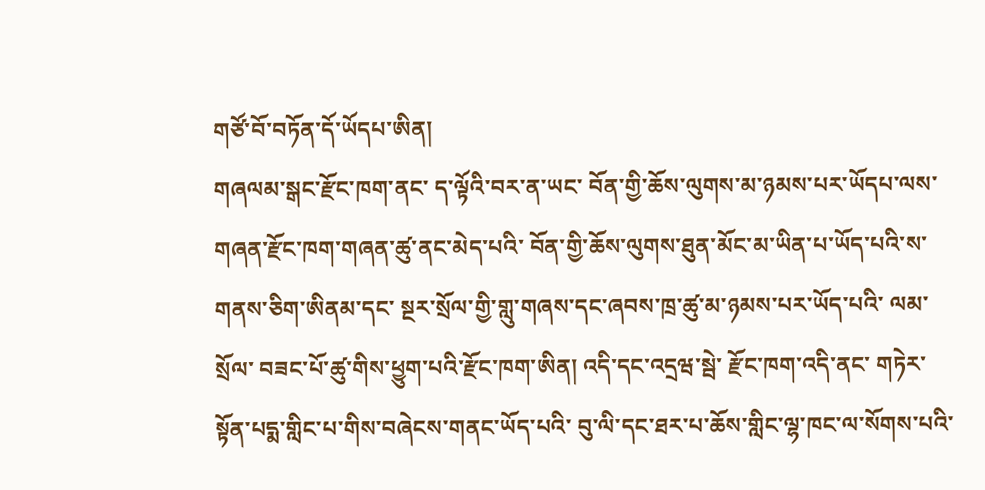གཙོ་བོ་བཏོན་དོ་ཡོདཔ་ཨིན།
གཞལམ་སྒང་རྫོང་ཁག་ནང་ ད་ལྟོའི་བར་ན་ཡང་ བོན་གྱི་ཆོས་ལུགས་མ་ཉམས་པར་ཡོདཔ་ལས་ གཞན་རྫོང་ཁག་གཞན་ཚུ་ནང་མེད་པའི་ བོན་གྱི་ཆོས་ལུགས་ཐུན་མོང་མ་ཡིན་པ་ཡོད་པའི་ས་གནས་ཅིག་ཨིནམ་དང་ སྔར་སྲོལ་གྱི་གླུ་གཞས་དང་ཞབས་ཁྲ་ཚུ་མ་ཉམས་པར་ཡོད་པའི་ ལམ་སྲོལ་ བཟང་པོ་ཚུ་གིས་ཕྱུག་པའི་རྫོང་ཁག་ཨིན། འདི་དང་འདྲཝ་སྦེ་ རྫོང་ཁག་འདི་ནང་ གཏེར་སྟོན་པདྨ་གླིང་པ་གིས་བཞེངས་གནང་ཡོད་པའི་ བུ་ལི་དང་ཐར་པ་ཆོས་གླིང་ལྷ་ཁང་ལ་སོགས་པའི་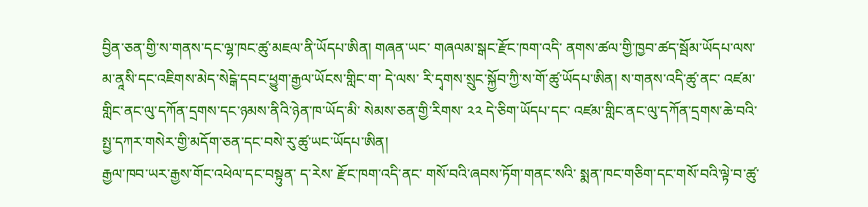བྱིན་ཅན་གྱི་ས་གནས་དང་ལྷ་ཁང་ཚུ་མཇལ་ནི་ཡོདཔ་ཨིན། གཞན་ཡང་ གཞལམ་སྒང་རྫོང་ཁག་འདི་ ནགས་ཚལ་གྱི་ཁྱབ་ཚད་སྦོམ་ཡོདཔ་ལས་ མ་ནཱསི་དང་འཇིགས་མེད་སེངྒེ་དབང་ཕྱུག་རྒྱལ་ཡོངས་གླིང་ག་ དེ་ལས་ རི་དྭགས་སྲུང་སྐྱོབ་ཀྱི་ས་གོ་ཚུ་ཡོདཔ་ཨིན། ས་གནས་འདི་ཚུ་ནང་ འཛམ་གླིང་ནང་ལུ་དཀོན་དྲགས་དང་ཉམས་ནིའི་ཉེན་ཁ་ཡོད་མི་ སེམས་ཅན་གྱི་རིགས་ ༢༢ དེ་ཅིག་ཡོདཔ་དང་ འཛམ་གླིང་ནང་ལུ་དཀོན་དྲགས་ཆེ་བའི་ སྤྱ་དཀར་གསེར་གྱི་མདོག་ཅན་དང་བསེ་རུ་ཚུ་ཡང་ཡོདཔ་ཨིན།
རྒྱལ་ཁབ་ཡར་རྒྱས་གོང་འཕེལ་དང་བསྟུན་ ད་རེས་ རྫོང་ཁག་འདི་ནང་ གསོ་བའི་ཞབས་ཏོག་གནང་སའི་ སྨན་ཁང་གཅིག་དང་གསོ་བའི་ལྟེ་བ་ཚུ་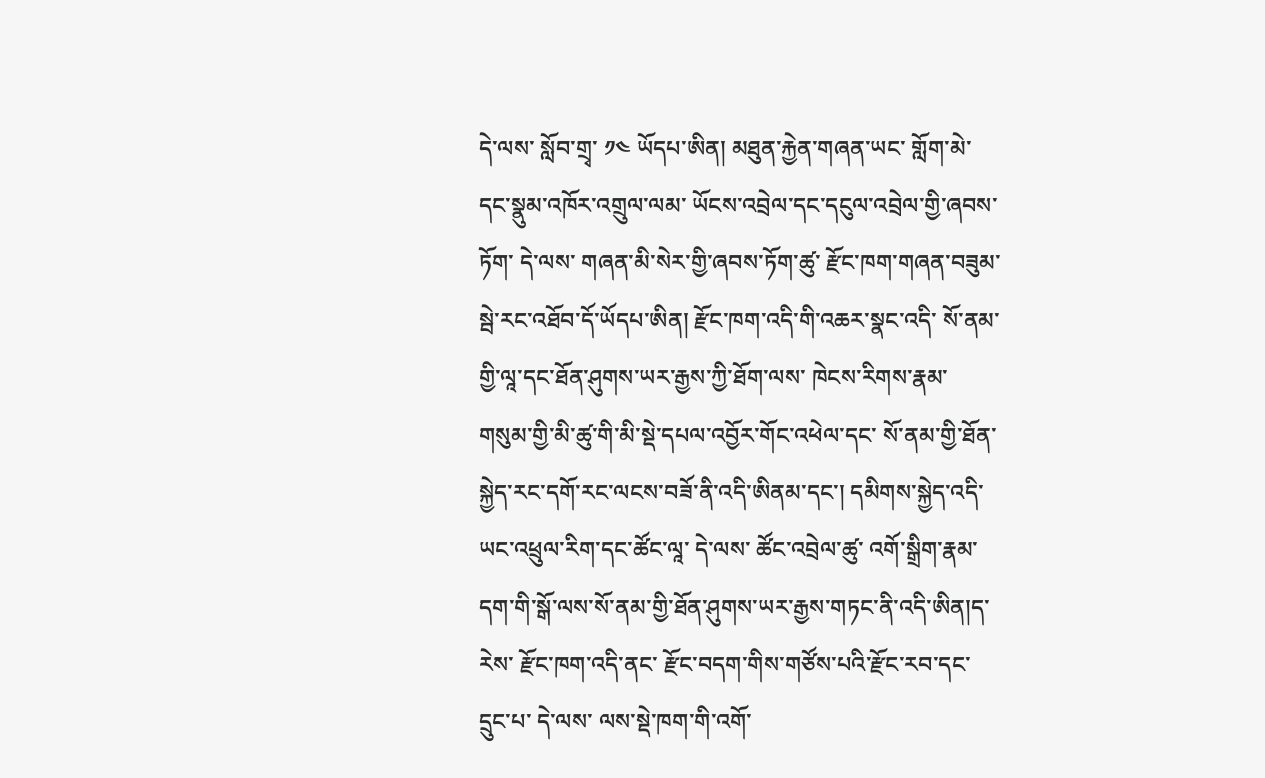དེ་ལས་ སློབ་གྲྭ་ ༡༤ ཡོདཔ་ཨིན། མཐུན་རྐྱེན་གཞན་ཡང་ གློག་མེ་དང་སྣུམ་འཁོར་འགྲུལ་ལམ་ ཡོངས་འབྲེལ་དང་དངུལ་འབྲེལ་གྱི་ཞབས་ཏོག་ དེ་ལས་ གཞན་མི་སེར་གྱི་ཞབས་ཏོག་ཚུ་ རྫོང་ཁག་གཞན་བཟུམ་སྦེ་རང་འཐོབ་དོ་ཡོདཔ་ཨིན། རྫོང་ཁག་འདི་གི་འཆར་སྣང་འདི་ སོ་ནམ་གྱི་ལཱ་དང་ཐོན་ཤུགས་ཡར་རྒྱས་ཀྱི་ཐོག་ལས་ ཁེངས་རིགས་རྣམ་གསུམ་གྱི་མི་ཚུ་གི་མི་སྡེ་དཔལ་འབྱོར་གོང་འཕེལ་དང་ སོ་ནམ་གྱི་ཐོན་སྐྱེད་རང་དགོ་རང་ལངས་བཟོ་ནི་འདི་ཨིནམ་དང་། དམིགས་སྐྱེད་འདི་ཡང་འཕྲུལ་རིག་དང་ཚོང་ལཱ་ དེ་ལས་ ཚོང་འབྲེལ་ཚུ་ འགོ་སྒྲིག་རྣམ་དག་གི་སྒོ་ལས་སོ་ནམ་གྱི་ཐོན་ཤུགས་ཡར་རྒྱས་གཏང་ནི་འདི་ཨིན།ད་རེས་ རྫོང་ཁག་འདི་ནང་ རྫོང་བདག་གིས་གཙོས་པའི་རྫོང་རབ་དང་དྲུང་པ་ དེ་ལས་ ལས་སྡེ་ཁག་གི་འགོ་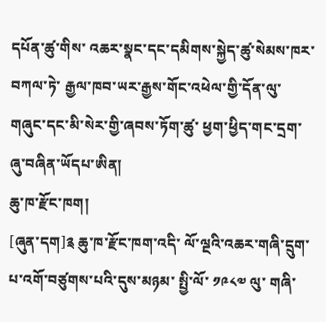དཔོན་ཚུ་གིས་ འཆར་སྣང་དང་དམིགས་སྐྱེད་ཚུ་སེམས་ཁར་བཀལ་ཏེ་ རྒྱལ་ཁབ་ཡར་རྒྱས་གོང་འཕེལ་གྱི་དོན་ལུ་ གཞུང་དང་མི་སེར་གྱི་ཞབས་ཏོག་ཚུ་ ཕྱག་ཕྱིད་གང་དྲག་ཞུ་བཞིན་ཡོདཔ་ཨིན།
ཆུ་ཁ་རྫོང་ཁག།
[ཞུན་དག]༉ ཆུ་ཁ་རྫོང་ཁག་འདི་ ལོ་ལྔའི་འཆར་གཞི་དྲུག་པ་འགོ་བཙུགས་པའི་དུས་མཉམ་ སྤྱི་ལོ་ ༡༩༨༧ ལུ་ གཞི་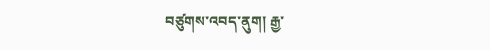བཙུགས་འབད་ནུག། རྒྱ་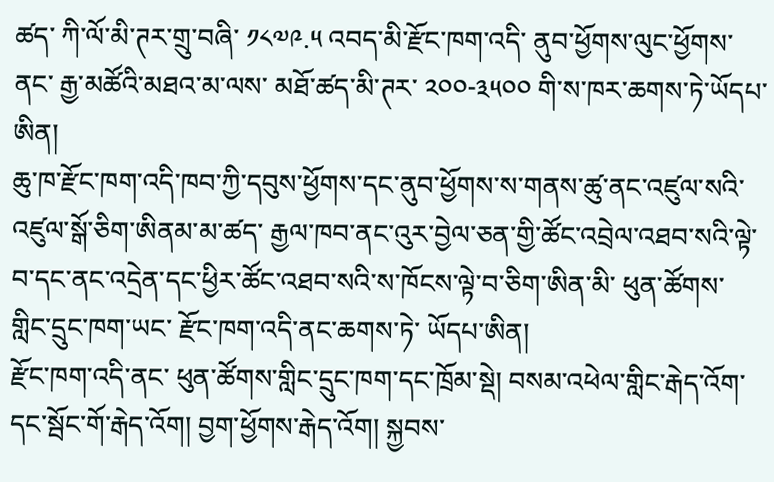ཚད་ ཀི་ལོ་མི་ཊར་གྲུ་བཞི་ ༡༨༧༩.༥ འབད་མི་རྫོང་ཁག་འདི་ ནུབ་ཕྱོགས་ལུང་ཕྱོགས་ནང་ རྒྱ་མཚོའི་མཐའ་མ་ལས་ མཐོ་ཚད་མི་ཊར་ ༢༠༠-༣༥༠༠ གི་ས་ཁར་ཆགས་ཏེ་ཡོདཔ་ཨིན།
ཆུ་ཁ་རྫོང་ཁག་འདི་ཁབ་ཀྱི་དབུས་ཕྱོགས་དང་ནུབ་ཕྱོགས་ས་གནས་ཚུ་ནང་འཛུལ་སའི་འཛུལ་སྒོ་ཅིག་ཨིནམ་མ་ཚད་ རྒྱལ་ཁབ་ནང་འུར་བྱེལ་ཅན་གྱི་ཚོང་འབྲེལ་འཐབ་སའི་ལྟེ་བ་དང་ནང་འདྲེན་དང་ཕྱིར་ཚོང་འཐབ་སའི་ས་ཁོངས་ལྟེ་བ་ཅིག་ཨིན་མི་ ཕུན་ཚོགས་གླིང་དྲུང་ཁག་ཡང་ རྫོང་ཁག་འདི་ནང་ཆགས་ཏེ་ ཡོདཔ་ཨིན།
རྫོང་ཁག་འདི་ནང་ ཕུན་ཚོགས་གླིང་དྲུང་ཁག་དང་ཁྲོམ་སྡེ། བསམ་འཕེལ་གླིང་རྒེད་འོག་དང་སྦོང་གོ་རྒེད་འོག། བྱག་ཕྱོགས་རྒེད་འོག། སྐྱབས་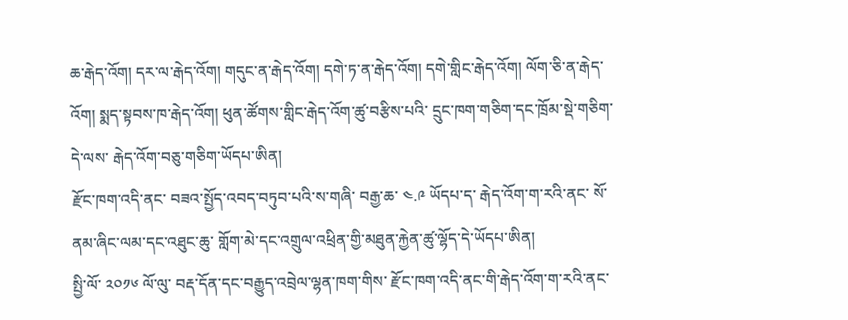ཆ་རྒེད་འོག། དར་ལ་རྒེད་འོག། གདུང་ན་རྒེད་འོག། དགེ་ཏ་ན་རྒེད་འོག། དགེ་གླིང་རྒེད་འོག། ལོག་ཅི་ན་རྒེད་འོག། སྨད་སྟབས་ཁ་རྒེད་འོག། ཕུན་ཚོགས་གླིང་རྒེད་འོག་ཚུ་བརྩིས་པའི་ དྲུང་ཁག་གཅིག་དང་ཁྲོམ་སྡེ་གཅིག་ དེ་ལས་ རྒེད་འོག་བཅུ་གཅིག་ཡོདཔ་ཨིན།
རྫོང་ཁག་འདི་ནང་ བཟའ་སྤྱོད་འབད་བཏུབ་པའི་ས་གཞི་ བརྒྱ་ཆ་ ༤.༩ ཡོདཔ་ད་ རྒེད་འོག་ག་རའི་ནང་ སོ་ནམ་ཞིང་ལམ་དང་འཐུང་ཆུ་ གློག་མེ་དང་འགྲུལ་འཕྲིན་གྱི་མཐུན་རྐྱེན་ཚུ་ལྷོད་དེ་ཡོདཔ་ཨིན།
སྤྱི་ལོ་ ༢༠༡༦ ལོ་ལུ་ བརྡ་དོན་དང་བརྒྱུད་འབྲེལ་ལྷན་ཁག་གིས་ རྫོང་ཁག་འདི་ནང་གི་རྒེད་འོག་ག་རའི་ནང་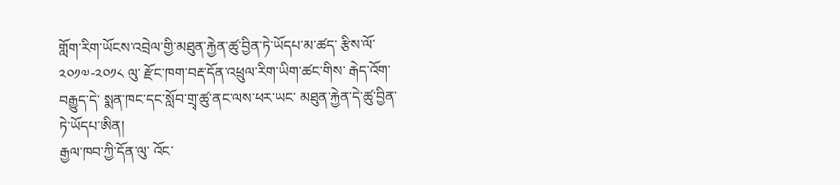གློག་རིག་ཡོངས་འབྲེལ་གྱི་མཐུན་རྐྱེན་ཚུ་བྱིན་ཏེ་ཡོདཔ་མ་ཚད་ རྩིས་ལོ་ ༢༠༡༧-༢༠༡༨ ལུ་ རྫོང་ཁག་བརྡ་དོན་འཕྲུལ་རིག་ཡིག་ཚང་གིས་ རྒེད་འོག་བརྒྱུད་དེ་ སྨན་ཁང་དང་སློབ་གྲྭ་ཚུ་ནང་ལས་ཕར་ཡང་ མཐུན་རྐྱེན་དེ་ཚུ་བྱིན་ཏེ་ཡོདཔ་ཨིན།
རྒྱལ་ཁབ་ཀྱི་དོན་ལུ་ འོང་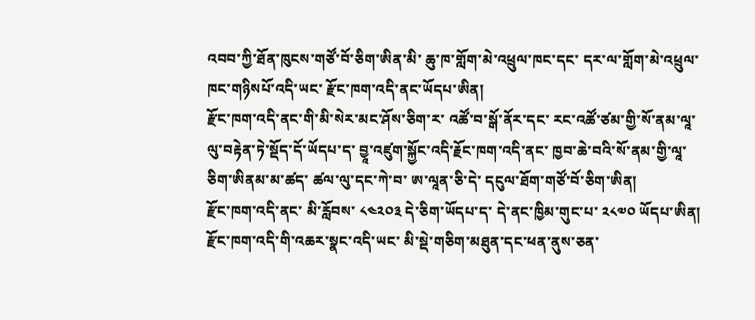འབབ་ཀྱི་ཐོན་ཁུངས་གཙོ་བོ་ཅིག་ཨིན་མི་ ཆུ་ཁ་གློག་མེ་འཕྲུལ་ཁང་དང་ དར་ལ་གློག་མེ་འཕྲུལ་ཁང་གཉིསཔོ་འདི་ཡང་ རྫོང་ཁག་འདི་ནང་ཡོདཔ་ཨིན།
རྫོང་ཁག་འདི་ནང་གི་མི་སེར་མང་ཤོས་ཅིག་ར་ འཚོ་བ་སྒོ་ནོར་དང་ རང་འཚོ་ཙམ་གྱི་སོ་ནམ་ལཱ་ལུ་བརྟེན་ཏེ་སྡོད་དོ་ཡོདཔ་ད་ བྱཱ་འཛུག་སྐྱོང་འདི་རྗོང་ཁག་འདི་ནང་ ཁྱབ་ཆེ་བའི་སོ་ནམ་གྱི་ལཱ་ཅིག་ཨིནམ་མ་ཚད་ ཚལ་ལུ་དང་ཀེ་བ་ ཨ་ལཱན་ཅི་དེ་ དངུལ་ཐོག་གཙོ་བོ་ཅིག་ཨིན།
རྫོང་ཁག་འདི་ནང་ མི་རློབས་ ༨༤༢༠༣ དེ་ཅིག་ཡོདཔ་ད་ དེ་ནང་ཁྱིམ་གུང་པ་ ༢༨༧༠ ཡོདཔ་ཨིན།
རྫོང་ཁག་འདི་གི་འཆར་སྣང་འདི་ཡང་ མི་སྡེ་གཅིག་མཐུན་དང་ཕན་ནུས་ཅན་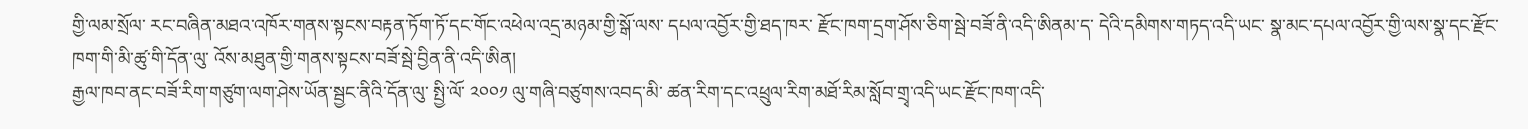གྱི་ལམ་སྲོལ་ རང་བཞིན་མཐའ་འཁོར་གནས་སྟངས་བརྟན་ཏོག་ཏོ་དང་གོང་འཕེལ་འདྲ་མཉམ་གྱི་སྒོ་ལས་ དཔལ་འབྱོར་གྱི་ཐད་ཁར་ རྫོང་ཁག་དྲག་ཤོས་ཅིག་སྦེ་བཟོ་ནི་འདི་ཨིནམ་ད་ དེའི་དམིགས་གཏད་འདི་ཡང་ སྣ་མང་དཔལ་འབྱོར་གྱི་ལས་སྣ་དང་རྫོང་ཁག་གི་མི་ཚུ་གི་དོན་ལུ་ འོས་མཐུན་གྱི་གནས་སྟངས་བཟོ་སྦེ་བྱིན་ནི་འདི་ཨིན།
རྒྱལ་ཁབ་ནང་བཟོ་རིག་གཙུག་ལག་ཤེས་ཡོན་སྦྱང་ནིའི་དོན་ལུ་ སྤྱི་ལོ་ ༢༠༠༡ ལུ་གཞི་བཙུགས་འབད་མི་ ཚན་རིག་དང་འཕྲུལ་རིག་མཐོ་རིམ་སློབ་གྲྭ་འདི་ཡང་རྫོང་ཁག་འདི་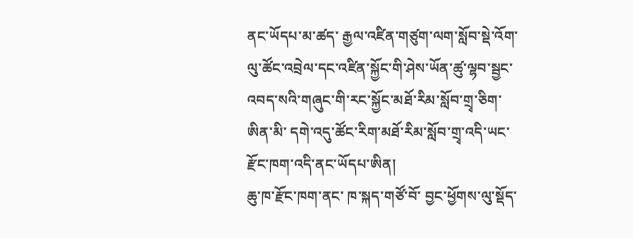ནང་ཡོདཔ་མ་ཚད་ རྒྱལ་འཛིན་གཙུག་ལག་སློབ་སྡེ་འོག་ལུ་ཚོང་འབྲེལ་དང་འཛིན་སྐྱོང་གི་ཤེས་ཡོན་ཚུ་ལྷབ་སྦྱང་འབད་སའི་གཞུང་གི་རང་སྐྱོང་མཐོ་རིམ་སློབ་གྲྭ་ཅིག་ཨིན་མི་ དགེ་འདུ་ཚོང་རིག་མཐོ་རིམ་སློབ་གྲྭ་འདི་ཡང་ རྫོང་ཁག་འདི་ནང་ཡོདཔ་ཨིན།
ཆུ་ཁ་རྫོང་ཁག་ནང་ ཁ་སྐད་གཙོ་བོ་ བྱང་ཕྱོགས་ལུ་སྡོད་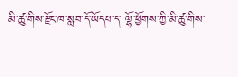མི་ཚུ་གིས་རྫོང་ཁ་སླབ་དོ་ཡོདཔ་ད་ ལྷོ་ཕྱོགས་ཀྱི་མི་ཚུ་གིས་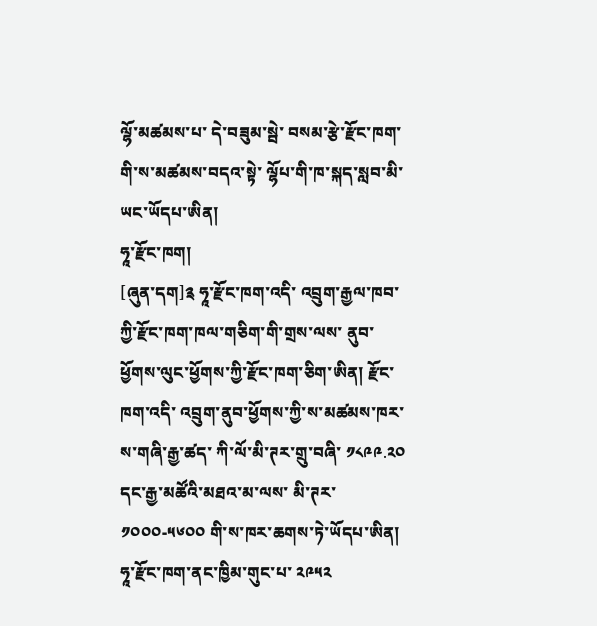ལྷོ་མཚམས་པ་ དེ་བཟུམ་སྦེ་ བསམ་རྩེ་རྫོང་ཁག་གི་ས་མཚམས་བདའ་སྟེ་ ལྷོཔ་གི་ཁ་སྐད་སླབ་མི་ཡང་ཡོདཔ་ཨིན།
ཧཱ་རྫོང་ཁག།
[ཞུན་དག]༉ ཧཱ་རྫོང་ཁག་འདི་ འབྲུག་རྒྱལ་ཁབ་ཀྱི་རྫོང་ཁག་ཁལ་གཅིག་གི་གྲས་ལས་ ནུབ་ཕྱོགས་ལུང་ཕྱོགས་ཀྱི་རྫོང་ཁག་ཅིག་ཨིན། རྫོང་ཁག་འདི་ འབྲུག་ནུབ་ཕྱོགས་ཀྱི་ས་མཚམས་ཁར་ ས་གཞི་རྒྱ་ཚད་ ཀི་ལོ་མི་ཊར་གྲུ་བཞི་ ༡༨༩༩.༢༠ དང་རྒྱ་མཚོའི་མཐའ་མ་ལས་ མི་ཊར་ ༡༠༠༠-༥༦༠༠ གི་ས་ཁར་ཆགས་ཏེ་ཡོདཔ་ཨིན། ཧཱ་རྫོང་ཁག་ནང་ཁྱིམ་གུང་པ་ ༢༩༥༢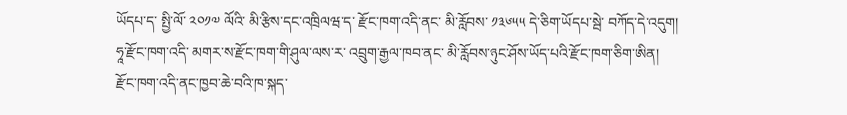ཡོདཔ་ད་ སྤྱི་ལོ་ ༢༠༡༧ ལོའི་ མི་རྩིས་དང་འཁྲིལཝ་ད་ རྫོང་ཁག་འདི་ནང་ མི་རློབས་ ༡༣༦༥༥ དེ་ཅིག་ཡོདཔ་སྦེ་ བཀོད་དེ་འདུག།
ཧཱ་རྫོང་ཁག་འདི་ མགར་ས་རྫོང་ཁག་གི་ཤུལ་ལས་ར་ འབྲུག་རྒྱལ་ཁབ་ནང་ མི་རློབས་ཉུང་ཤོས་ཡོད་པའི་རྫོང་ཁག་ཅིག་ཨིན།
རྫོང་ཁག་འདི་ནང་ཁྱབ་ཆེ་བའི་ཁ་སྐད་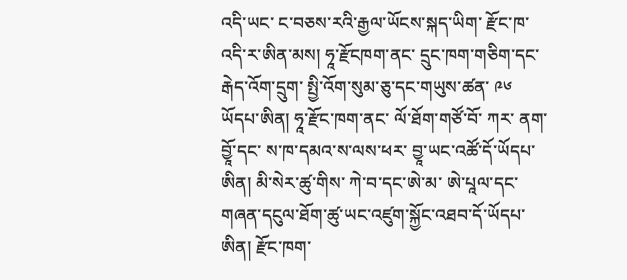འདི་ཡང་ ང་བཅས་རའི་རྒྱལ་ཡོངས་སྐད་ཡིག་ རྫོང་ཁ་འདི་ར་ཨིན་མས། ཧཱ་རྫོངཁག་ནང་ དྲུང་ཁག་གཅིག་དང་རྒེད་འོག་དྲུག་ སྤྱི་འོག་སུམ་ཅུ་དང་གཡུས་ཚན་ ༩༦ ཡོདཔ་ཨིན། ཧཱ་རྫོང་ཁག་ནང་ ལོ་ཐོག་གཙོ་བོ་ ཀར་ ནག་ བྱཱོ་དང་ ས་ཁ་དམའ་ས་ལས་ཕར་ བྱཱ་ཡང་འཚོ་དོ་ཡོདཔ་ཨིན། མི་སེར་ཚུ་གིས་ ཀེ་བ་དང་ཨེ་མ་ ཨེ་པཱལ་དང་གཞན་དངུལ་ཐོག་ཚུ་ཡང་འཛུག་སྐྱོང་འཐབ་དོ་ཡོདཔ་ཨིན། རྫོང་ཁག་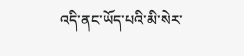འདི་ནང་ཡོད་པའི་མི་སེར་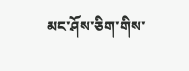མང་ཤོས་ཅིག་གིས་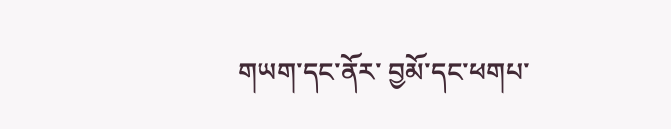གཡག་དང་ནོར་ བྱམོ་དང་ཕགཔ་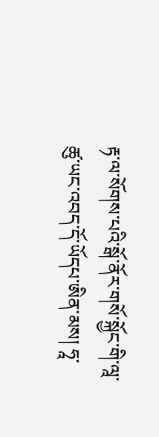རྟ་ལ་སོགས་པའི་སྒོ་ནོར་གསོ་སྐྱོང་གི་ལཱ་ཚུ་ཡང་འབད་དོ་ཡོདཔ་ཨིན་མས། ཧཱ་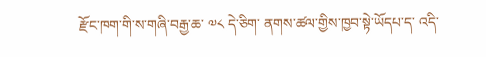རྫོང་ཁག་གི་ས་གཞི་བརྒྱ་ཆ་ ༧༨ དེ་ཅིག་ ནགས་ཚལ་གྱིས་ཁྱབ་སྟེ་ཡོདཔ་ད་ འདི་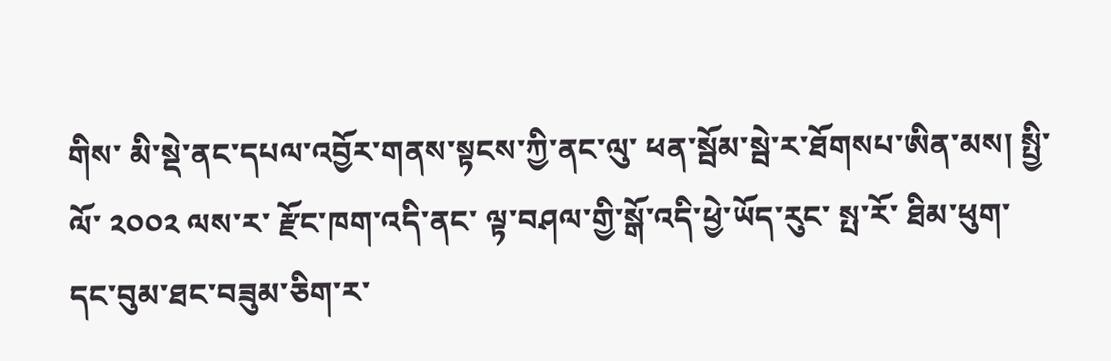གིས་ མི་སྡེ་ནང་དཔལ་འབྱོར་གནས་སྟངས་ཀྱི་ནང་ལུ་ ཕན་སྦོམ་སྦེ་ར་ཐོགསཔ་ཨིན་མས། སྤྱི་ལོ་ ༢༠༠༢ ལས་ར་ རྫོང་ཁག་འདི་ནང་ ལྟ་བཤལ་གྱི་སྒོ་འདི་ཕྱེ་ཡོད་རུང་ སྤ་རོ་ ཐིམ་ཕུག་དང་བུམ་ཐང་བཟུམ་ཅིག་ར་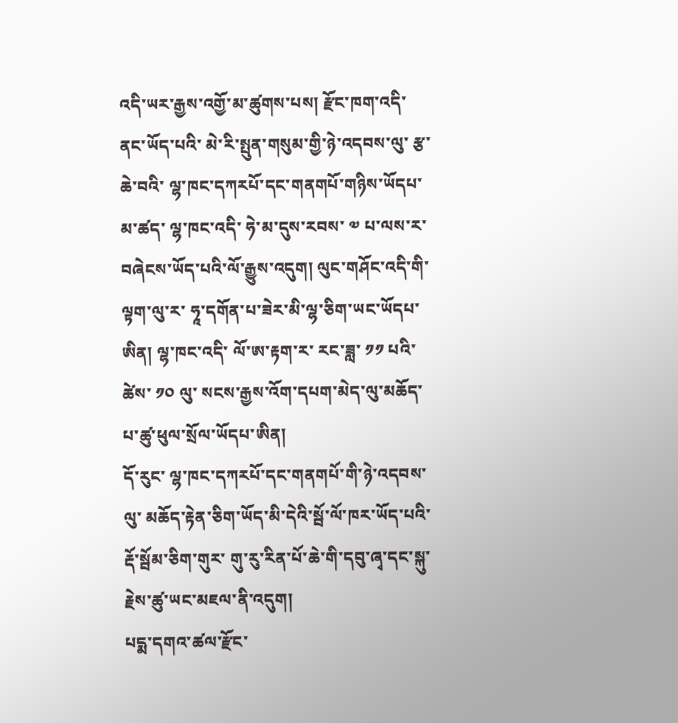འདི་ཡར་རྒྱས་འགྱོ་མ་ཚུགས་པས། རྫོང་ཁག་འདི་ནང་ཡོད་པའི་ མེ་རི་སྤུན་གསུམ་གྱི་ཉེ་འདབས་ལུ་ རྩ་ཆེ་བའི་ ལྷ་ཁང་དཀརཔོ་དང་གནགཔོ་གཉིས་ཡོདཔ་མ་ཚད་ ལྷ་ཁང་འདི་ ཧེ་མ་དུས་རབས་ ༧ པ་ལས་ར་བཞེངས་ཡོད་པའི་ལོ་རྒྱུས་འདུག། ལུང་གཤོང་འདི་གི་ལྟག་ལུ་ར་ ཧཱ་དགོན་པ་ཟེར་མི་ལྷ་ཅིག་ཡང་ཡོདཔ་ཨིན། ལྷ་ཁང་འདི་ ལོ་ཨ་རྟག་ར་ རང་ཟླ་ ༡༡ པའི་ཚེས་ ༡༠ ལུ་ སངས་རྒྱས་འོག་དཔག་མེད་ལུ་མཆོད་པ་ཚུ་ཕུལ་སྲོལ་ཡོདཔ་ཨིན།
དོ་རུང་ ལྷ་ཁང་དཀརཔོ་དང་གནགཔོ་གི་ཉེ་འདབས་ལུ་ མཆོད་རྟེན་ཅིག་ཡོད་མི་དེའི་སྦོ་ལོ་ཁར་ཡོད་པའི་རྡོ་སྦོམ་ཅིག་གུར་ གུ་རུ་རིན་པོ་ཆེ་གི་དབུ་ཞྭ་དང་སྐུ་རྗེས་ཚུ་ཡང་མཇལ་ནི་འདུག།
པདྨ་དགའ་ཚལ་རྫོང་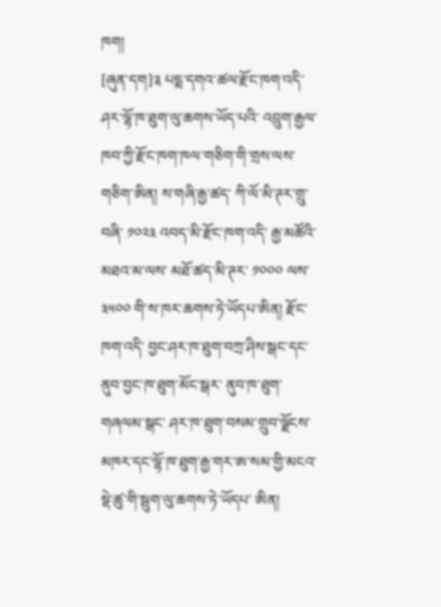ཁག།
[ཞུན་དག]༉ པདྨ་དགའ་ཚལ་རྫོང་ཁག་འདི་ ཤར་ལྷོ་ཁ་ཐུག་ལུ་ཆགས་ཡོད་པའི་ འབྲུག་རྒྱལ་ཁབ་ཀྱི་རྫོང་ཁག་ཁལ་གཅིག་གི་གྲས་ལས་གཅིག་ཨིན། ས་གཞི་རྒྱ་ཚད་ ཀི་ལོ་མི་ཊར་གྲུ་བཞི་ ༡༠༢༣ འབད་མི་རྫོང་ཁག་འདི་ རྒྱ་མཚོའི་མཐའ་མ་ལས་ མཐོ་ཚད་མི་ཊར་ ༡༠༠༠ ལས་ ༣༥༠༠ གི་ས་ཁར་ཆགས་ཏེ་ཡོདཔ་ཨིན། རྫོང་ཁག་འདི་ བྱང་ཤར་ཁ་ཐུག་བཀྲ་ཤིས་སྒང་དང་ནུབ་བྱང་ཁ་ཐུག་མོང་སྒར་ ནུབ་ཁ་ཐུག་གཞལམ་སྒང་ ཤར་ཁ་ཐུག་བསམ་གྲུབ་ལྗོངས་མཁར་དང་ལྷོ་ཁ་ཐུག་རྒྱ་གར་ཨ་སམ་གྱི་མངའ་སྡེ་ཚུ་གི་སྦུག་ལུ་ཆགས་ཏེ་ཡོདཔ་ ཨིན།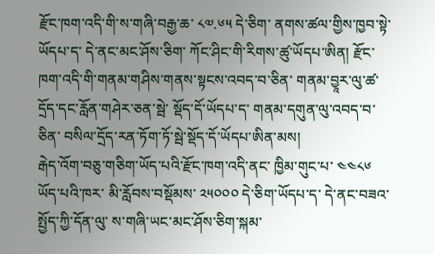རྫོང་ཁག་འདི་གི་ས་གཞི་བརྒྱ་ཆ་ ༨༧.༦༥ དེ་ཅིག་ ནགས་ཚལ་གྱིས་ཁྱབ་སྟེ་ཡོདཔ་ད་ དེ་ནང་མང་ཤོས་ཅིག་ ཀོང་ཤིང་གི་རིགས་ཚུ་ཡོདཔ་ཨིན། རྫོང་ཁག་འདི་གི་གནམ་གཤིས་གནས་སྟངས་འབད་བ་ཅིན་ གནམ་བྱཱར་ལུ་ཚ་དྲོད་དང་རློན་གཤེར་ཅན་སྦེ་ སྡོད་དོ་ཡོདཔ་ད་ གནམ་དགུན་ལུ་འབད་བ་ཅིན་ བསིལ་དྲོད་རན་ཏོག་ཏོ་སྦེ་སྡོད་དོ་ཡོདཔ་ཨིན་མས།
རྒེད་འོག་བཅུ་གཅིག་ཡོད་པའི་རྫོང་ཁག་འདི་ནང་ ཁྱིམ་གུང་པ་ ༤༤༨༦ ཡོད་པའི་ཁར་ མི་རློབས་བསྡོམས་ ༢༥༠༠༠ དེ་ཅིག་ཡོདཔ་ད་ དེ་ནང་བཟའ་སྤྱོད་ཀྱི་དོན་ལུ་ ས་གཞི་ཡང་མང་ཤོས་ཅིག་སྐམ་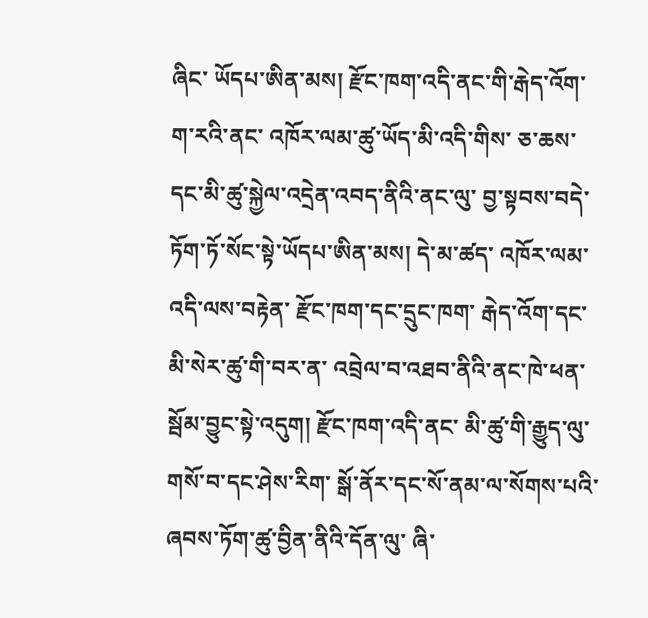ཞིང་ ཡོདཔ་ཨིན་མས། རྫོང་ཁག་འདི་ནང་གི་རྒེད་འོག་ག་རའི་ནང་ འཁོར་ལམ་ཚུ་ཡོད་མི་འདི་གིས་ ཅ་ཆས་དང་མི་ཚུ་སྐྱེལ་འདྲེན་འབད་ནིའི་ནང་ལུ་ བྱ་སྟབས་བདེ་ཏོག་ཏོ་སོང་སྟེ་ཡོདཔ་ཨིན་མས། དེ་མ་ཚད་ འཁོར་ལམ་འདི་ལས་བརྟེན་ རྫོང་ཁག་དང་དྲུང་ཁག་ རྒེད་འོག་དང་མི་སེར་ཚུ་གི་བར་ན་ འབྲེལ་བ་འཐབ་ནིའི་ནང་ཁེ་ཕན་སྦོམ་བྱུང་སྟེ་འདུག། རྫོང་ཁག་འདི་ནང་ མི་ཚུ་གི་རྒྱུད་ལུ་ གསོ་བ་དང་ཤེས་རིག་ སྒོ་ནོར་དང་སོ་ནམ་ལ་སོགས་པའི་ཞབས་ཏོག་ཚུ་བྱིན་ནིའི་དོན་ལུ་ ཞི་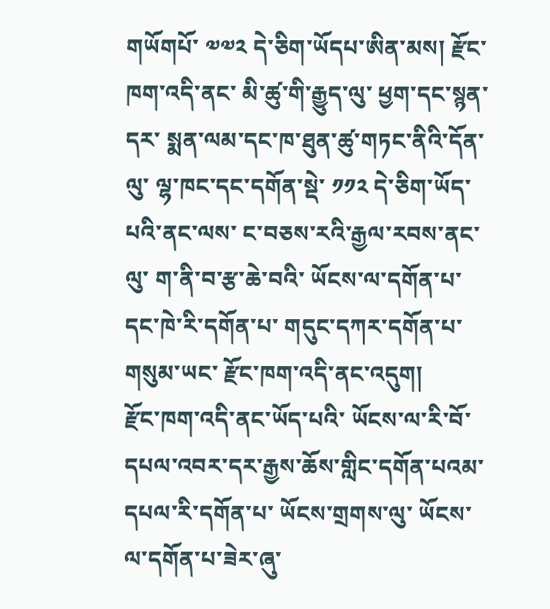གཡོགཔོ་ ༧༧༢ དེ་ཅིག་ཡོདཔ་ཨིན་མས། རྫོང་ཁག་འདི་ནང་ མི་ཚུ་གི་རྒྱུད་ལུ་ ཕྱག་དང་སྙན་དར་ སྨན་ལམ་དང་ཁ་ཐུན་ཚུ་གཏང་ནིའི་དོན་ལུ་ ལྷ་ཁང་དང་དགོན་སྡེ་ ༡༡༢ དེ་ཅིག་ཡོད་པའི་ནང་ལས་ ང་བཅས་རའི་རྒྱལ་རབས་ནང་ལུ་ ག་ནི་བ་རྩ་ཆེ་བའི་ ཡོངས་ལ་དགོན་པ་དང་ཁེ་རི་དགོན་པ་ གདུང་དཀར་དགོན་པ་གསུམ་ཡང་ རྫོང་ཁག་འདི་ནང་འདུག།
རྫོང་ཁག་འདི་ནང་ཡོད་པའི་ ཡོངས་ལ་རི་བོ་དཔལ་འབར་དར་རྒྱས་ཆོས་གླིང་དགོན་པའམ་དཔལ་རི་དགོན་པ་ ཡོངས་གྲགས་ལུ་ ཡོངས་ལ་དགོན་པ་ཟེར་ཞུ་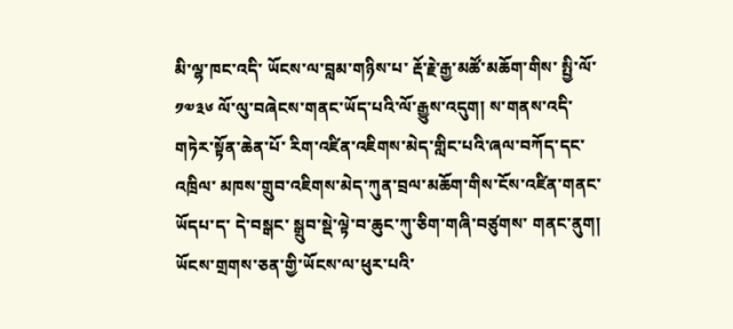མི་ལྷ་ཁང་འདི་ ཡོངས་ལ་བླམ་གཉིས་པ་ རྡོ་རྗེ་རྒྱ་མཚོ་མཆོག་གིས་ སྤྱི་ལོ་ ༡༧༣༦ ལོ་ལུ་བཞེངས་གནང་ཡོད་པའི་ལོ་རྒྱུས་འདུག། ས་གནས་འདི་ གཏེར་སྟོན་ཆེན་པོ་ རིག་འཛིན་འཇིགས་མེད་གླིང་པའི་ཞལ་བཀོད་དང་ འཁྲིལ་ མཁས་གྲུབ་འཇིགས་མེད་ཀུན་བྲལ་མཆོག་གིས་ངོས་འཛིན་གནང་ཡོདཔ་ད་ དེ་བསྒང་ སྒྲུབ་སྡེ་ལྟེ་བ་ཆུང་ཀུ་ཅིག་གཞི་བཙུགས་ གནང་ནུག། ཡོངས་གྲགས་ཅན་གྱི་ཡོངས་ལ་ཕུར་པའི་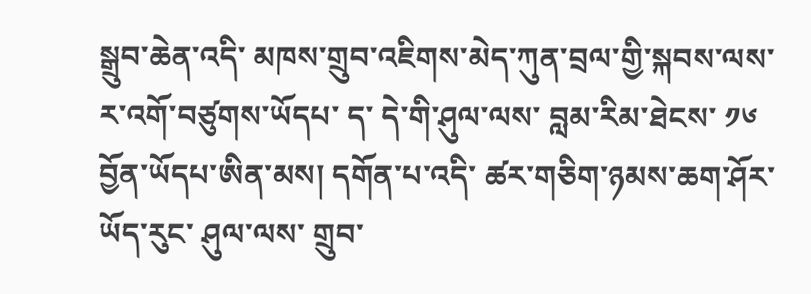སྒྲུབ་ཆེན་འདི་ མཁས་གྲུབ་འཇིགས་མེད་ཀུན་བྲལ་གྱི་སྐབས་ལས་ར་འགོ་བཙུགས་ཡོདཔ་ ད་ དེ་གི་ཤུལ་ལས་ བླམ་རིམ་ཐེངས་ ༡༦ བྱོན་ཡོདཔ་ཨིན་མས། དགོན་པ་འདི་ ཚར་གཅིག་ཉམས་ཆག་ཤོར་ཡོད་རུང་ ཤུལ་ལས་ གྲུབ་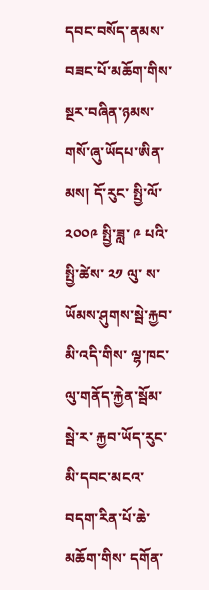དབང་བསོད་ནམས་བཟང་པོ་མཆོག་གིས་ སྔར་བཞིན་ཉམས་གསོ་ཞུ་ཡོདཔ་ཨིན་མས། དོ་རུང་ སྤྱི་ལོ་ ༢༠༠༩ སྤྱི་ཟླ་ ༩ པའི་སྤྱི་ཚེས་ ༢༡ ལུ་ ས་ཡོམས་ཤུགས་སྦེ་རྐྱབ་མི་འདི་གིས་ ལྷ་ཁང་ལུ་གནོད་རྐྱེན་སྦོམ་སྦེ་ར་ རྐྱབ་ཡོད་རུང་ མི་དབང་མངའ་བདག་རིན་པོ་ཆེ་མཆོག་གིས་ དགོན་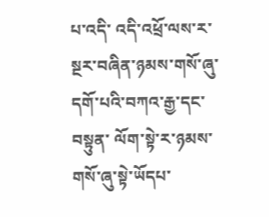པ་འདི་ འདི་འཕྲོ་ལས་ར་ སྔར་བཞིན་ཉམས་གསོ་ཞུ་དགོ་པའི་བཀའ་རྒྱ་དང་བསྟུན་ ལོག་སྟེ་ར་ཉམས་གསོ་ཞུ་སྟེ་ཡོདཔ་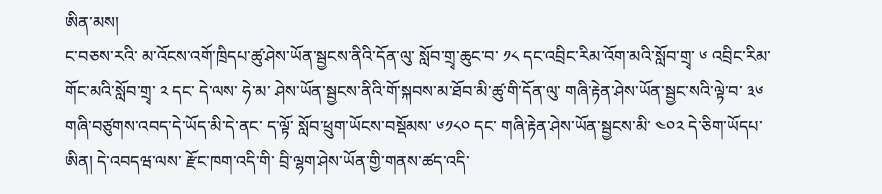ཨིན་མས།
ང་བཅས་རའི་ མ་འོངས་འགོ་ཁྲིདཔ་ཚུ་ཤེས་ཡོན་སྦྱངས་ནིའི་དོན་ལུ་ སློབ་གྲྭ་ཆུང་བ་ ༡༨ དང་འབྲིང་རིམ་འོག་མའི་སློབ་གྲྭ་ ༦ འབྲིང་རིམ་གོང་མའི་སློབ་གྲྭ་ ༢ དང་ དེ་ལས་ ཧེ་མ་ ཤེས་ཡོན་སྦྱངས་ནིའི་གོ་སྐབས་མ་ཐོབ་མི་ཚུ་གི་དོན་ལུ་ གཞི་རྟེན་ཤེས་ཡོན་སྦྱང་སའི་ལྟེ་བ་ ༣༦ གཞི་བཙུགས་འབད་དེ་ཡོད་མི་དེ་ནང་ ད་ལྟོ་ སློབ་ཕྲུག་ཡོངས་བསྡོམས་ ༦༡༨༠ དང་ གཞི་རྟེན་ཤེས་ཡོན་སྦྱངས་མི་ ༤༠༢ དེ་ཅིག་ཡོདཔ་ཨིན། དེ་འབདཝ་ལས་ རྫོང་ཁག་འདི་གི་ བྲི་ལྷག་ཤེས་ཡོན་གྱི་གནས་ཚད་འདི་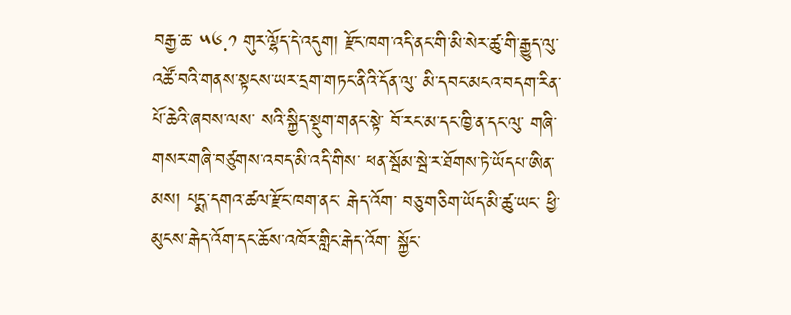བརྒྱ་ཆ་ ༥༦.༡ གུར་ལྷོད་དེ་འདུག། རྫོང་ཁག་འདི་ནང་གི་མི་སེར་ཚུ་གི་རྒྱུད་ལུ་ འཚོ་བའི་གནས་སྟངས་ཡར་དྲག་གཏང་ནིའི་དོན་ལུ་ མི་དབང་མངའ་བདག་རིན་པོ་ཆེའི་ཞབས་ལས་ སའི་སྐྱིད་སྡུག་གནང་སྟེ་ བོ་རང་མ་དང་ཁྱི་ན་དང་ལུ་ གཞི་གསར་གཞི་བཙུགས་འབད་མི་འདི་གིས་ ཕན་སྦོམ་སྦེ་ར་ཐོགས་ཏེ་ཡོདཔ་ཨིན་མས། པདྨ་དགའ་ཚལ་རྫོང་ཁག་ནང་ རྒེད་འོག་ བཅུ་གཅིག་ཡོད་མི་ཚུ་ཡང་ ཕྱི་མུངས་རྒེད་འོག་དང་ཆོས་འཁོར་གླིང་རྒེད་འོག་ སྐྱོང་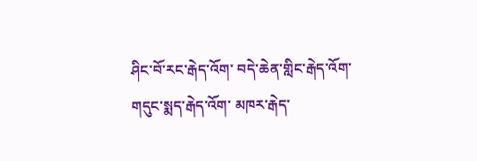ཤིང་བོ་རང་རྒེད་འོག་ བདེ་ཆེན་གླིང་རྒེད་འོག་ གདུང་སྨད་རྒེད་འོག་ མཁར་རྒེད་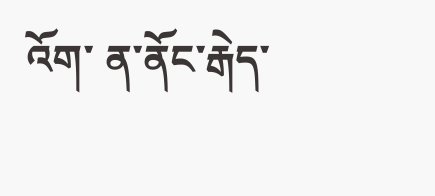འོག་ ན་ནོང་རྒེད་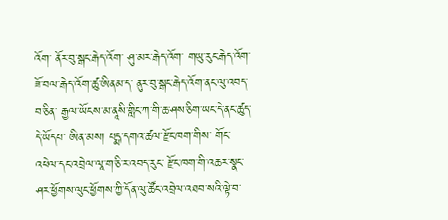འོག་ ནོར་བུ་སྒང་རྒེད་འོག་ ཤུ་མར་རྒེད་འོག་ གཡུ་རུང་རྒེད་འོག་ ཟོ་བལ་རྒེད་འོག་ཚུ་ཨིནམ་ད་ ནུར་བུ་སྒང་རྒེད་འོག་ནང་ལུ་འབད་བ་ཅིན་ རྒྱལ་ཡོངས་མ་ནཱསི་གླིང་ཀ་གི་ཆ་ཤས་ཅིག་ཡང་དེ་ནང་ཚུད་དེ་ཡོདཔ་ ཨིན་མས། པདྨ་དགའ་ཚལ་རྫོང་ཁག་གིས་ གོང་འཕེལ་དང་འབྲེལ་ལཱ་ག་ཅི་ར་འབད་རུང་ རྫོང་ཁག་གི་འཆར་སྣང་ ཤར་ཕྱོགས་ལུང་ཕྱོགས་ཀྱི་དོན་ལུ་ཚོང་འབྲེལ་འཐབ་སའི་ལྟེ་བ་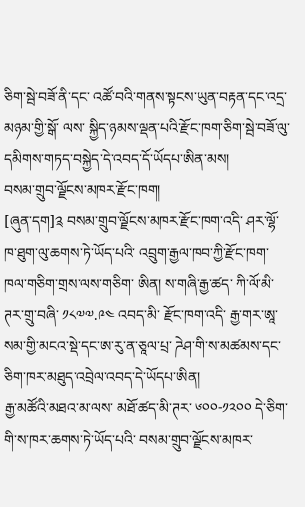ཅིག་སྦེ་བཟོ་ནི་དང་ འཚོ་བའི་གནས་སྟངས་ཡུན་བརྟན་དང་འདྲ་མཉམ་གྱི་སྒོ་ ལས་ སྐྱིད་ཉམས་ལྡན་པའི་རྫོང་ཁག་ཅིག་སྦེ་བཟོ་ལུ་དམིགས་གཏད་བསྐྱེད་དེ་འབད་དོ་ཡོདཔ་ཨིན་མས།
བསམ་གྲུབ་ལྗོངས་མཁར་རྫོང་ཁག།
[ཞུན་དག]༉ བསམ་གྲུབ་ལྗོངས་མཁར་རྫོང་ཁག་འདི་ ཤར་ལྷོ་ཁ་ཐུག་ལུ་ཆགས་ཏེ་ཡོད་པའི་ འབྲུག་རྒྱལ་ཁབ་ཀྱི་རྫོང་ཁག་ཁལ་གཅིག་གྲས་ལས་གཅིག་ ཨིན། ས་གཞི་རྒྱ་ཚད་ ཀི་ལོ་མི་ཊར་གྲུ་བཞི་ ༡༨༧༧.༩༤ འབད་མི་ རྫོང་ཁག་འདི་ རྒྱ་གར་ཨཱ་སམ་གྱི་མངའ་སྡེ་དང་ཨ་རུ་ན་ཅཱལ་པྲ་ ཌེཤ་གི་ས་མཚམས་དང་ཅིག་ཁར་མཐུད་འབྲེལ་འབད་དེ་ཡོདཔ་ཨིན།
རྒྱ་མཚོའི་མཐའ་མ་ལས་ མཐོ་ཚད་མི་ཊར་ ༦༠༠-༡༢༠༠ དེ་ཅིག་གི་ས་ཁར་ཆགས་ཏེ་ཡོད་པའི་ བསམ་གྲུབ་ལྗོངས་མཁར་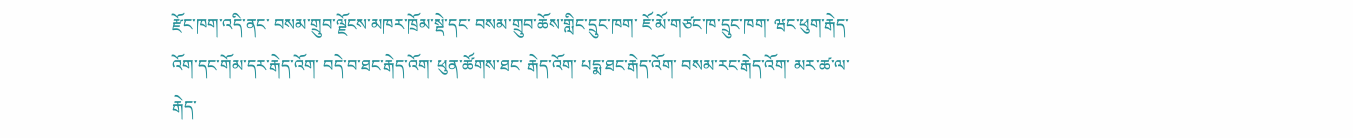རྫོང་ཁག་འདི་ནང་ བསམ་གྲུབ་ལྗོངས་མཁར་ཁྲོམ་སྡེ་དང་ བསམ་གྲུབ་ཆོས་གླིང་དྲུང་ཁག་ ཇོ་མོ་གཙང་ཁ་དྲུང་ཁག་ ཝང་ཕུག་རྒེད་འོག་དང་གོམ་དར་རྒེད་འོག་ བདེ་བ་ཐང་རྒེད་འོག་ ཕུན་ཚོགས་ཐང་ རྒེད་འོག་ པདྨ་ཐང་རྒེད་འོག་ བསམ་རང་རྒེད་འོག་ མར་ཚ་ལ་རྒེད་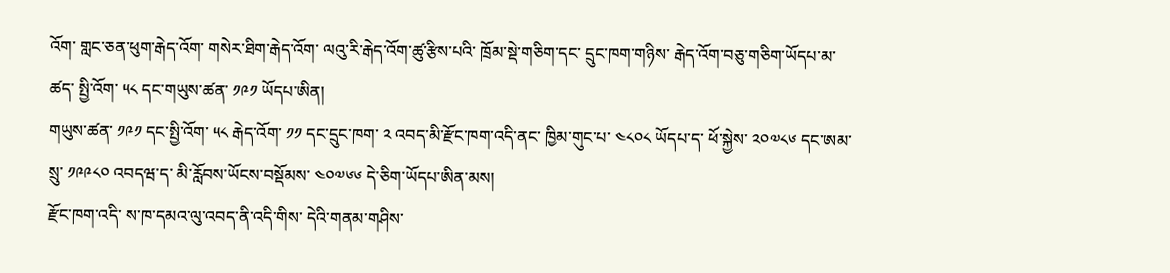འོག་ གླང་ཅན་ཕུག་རྒེད་འོག་ གསེར་ཐིག་རྒེད་འོག་ ལའུ་རི་རྒེད་འོག་ཚུ་རྩིས་པའི་ ཁྲོམ་སྡེ་གཅིག་དང་ དྲུང་ཁག་གཉིས་ རྒེད་འོག་བཅུ་གཅིག་ཡོདཔ་མ་ཚད་ སྤྱི་འོག་ ༥༨ དང་གཡུས་ཚན་ ༡༩༡ ཡོདཔ་ཨིན།
གཡུས་ཚན་ ༡༩༡ དང་སྤྱི་འོག་ ༥༨ རྒེད་འོག་ ༡༡ དང་དྲུང་ཁག་ ༢ འབད་མི་རྫོང་ཁག་འདི་ནང་ ཁྱིམ་གུང་པ་ ༤༨༠༨ ཡོདཔ་ད་ ཕོ་སྐྱེས་ ༢༠༧༨༦ དང་ཨམ་སྲུ་ ༡༩༩༨༠ འབདཝ་ད་ མི་རློབས་ཡོངས་བསྡོམས་ ༤༠༧༦༦ དེ་ཅིག་ཡོདཔ་ཨིན་མས།
རྫོང་ཁག་འདི་ ས་ཁ་དམའ་ལུ་འབད་ནི་འདི་གིས་ དེའི་གནམ་གཤིས་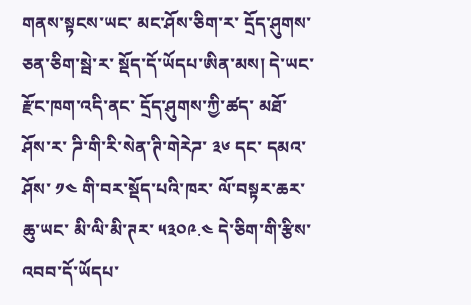གནས་སྟངས་ཡང་ མང་ཤོས་ཅིག་ར་ དྲོད་ཤུགས་ཅན་ཅིག་སྦེ་ར་ སྡོད་དོ་ཡོདཔ་ཨིན་མས། དེ་ཡང་ རྫོང་ཁག་འདི་ནང་ དྲོད་ཤུགས་ཀྱི་ཚད་ མཐོ་ཤོས་ར་ ཌི་གི་རི་སེན་ཊི་གེརེཌ་ ༣༦ དང་ དམའ་ཤོས་ ༡༤ གི་བར་སྡོད་པའི་ཁར་ ལོ་བསྟར་ཆར་ཆུ་ཡང་ མི་ལི་མི་ཊར་ ༥༣༠༩.༤ དེ་ཅིག་གི་རྩིས་འབབ་དོ་ཡོདཔ་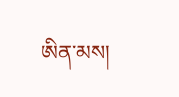ཨིན་མས།